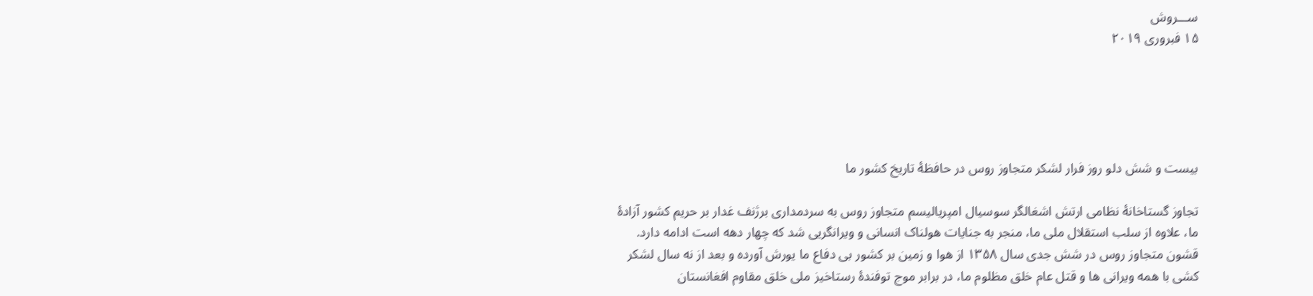ســـروش
۱۵ فبروری ۲۰۱۹





بیست و شش دلو روز فرار لشکر متجاوز روس در حافظۀ تاریخ کشور ما

تجاوز گستاخانۀ نظامی ارتش اشغالگر سوسیال امپریالیسم متجاوز روس به سردمداری برژنف غدار بر حریم کشور آزادۀ ما، علاوه از سلب استقلال ملی ما، منجر به جنایات هولناک انسانی و ویرانگریی شد که چهار دهه است ادامه دارد.  قشون متجاوز روس در شش جدی سال ۱۳۵۸ از هوا و زمین بر کشور بی دفاع ما یورش آورده و بعد از نه سال لشکر کشی با همه ویرانی ها و قتل عام خلق مظلوم ما، در برابر موج توفندۀ رستاخیز ملی خلق مقاوم افغانستان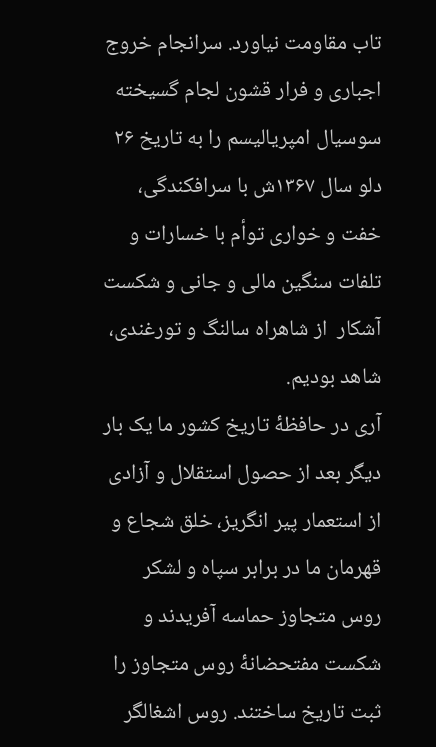تاب مقاومت نیاورد. سرانجام خروج اجباری و فرار قشون لجام گسیخته سوسیال امپریالیسم را به تاریخ ۲۶ دلو سال ۱۳۶۷ش با سرافکندگی، خفت و خواری توأم با خسارات و تلفات سنگین مالی و جانی و شكست آشكار  از شاهراه سالنگ و تورغندی، شاهد بودیم.
آری در حافظۀ تاریخ کشور ما یک بار دیگر بعد از حصول استقلال و آزادی از استعمار پیر انگریز، خلق شجاع و قهرمان ما در برابر سپاه و لشکر روس متجاوز حماسه آفریدند و شکست مفتحضانۀ روس متجاوز را ثبت تاریخ ساختند. روس اشغالگر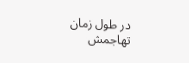در طول زمان تهاجمش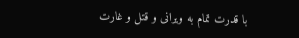با قدرت تمام به ویرانی و قتل و غارت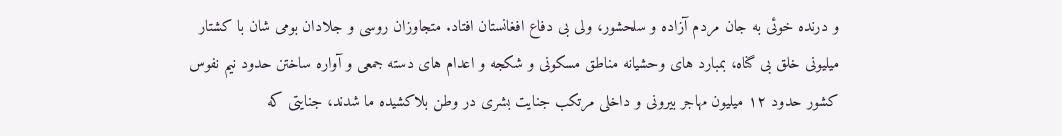و درنده خوئی به جان مردم آزاده و سلحشور، ولی بی دفاع افغانستان افتاد. متجاوزان روسی و جلادان بومی شان با كشتار میلیونی خلق بی گناه، بمبارد های وحشیانه مناطق مسکونی و شکجه و اعدام های دسته جمعی و آواره ساختن حدود نیم نفوس كشور حدود ۱۲ میلیون مهاجر بیرونی و داخلی مرتکب جنایت بشری در وطن بلاکشیده ما شدند، جنایتی که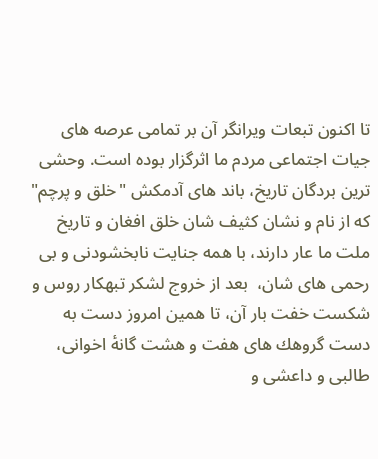تا اكنون تبعات ویرانگر آن بر تمامی عرصه های جیات اجتماعی مردم ما اثرگزار بوده است. وحشی ترین بردگان تاریخ، باند های آدمکش "خلق و پرچم" كه از نام و نشان کثیف شان خلق افغان و تاریخ ملت ما عار دارند، با همه جنایت نابخشودنی و بی رحمی های شان،  بعد از خروج لشكر تبهكار روس و شكست خفت بار آن، تا همین امروز دست به دست گروهك های هفت و هشت گانۀ اخوانی، طالبی و داعشی و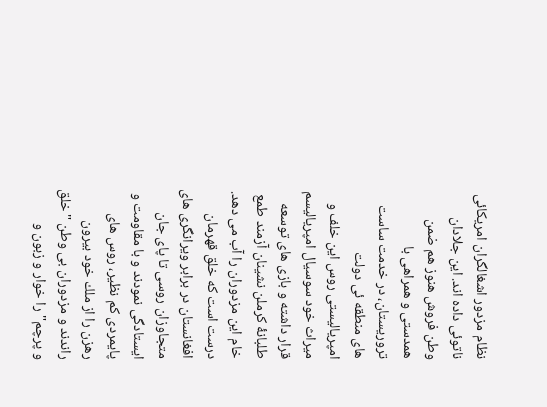نظام مزدور اشغالگران امریکائی ناتوئی داده اند. این جلادان وطن فروش هنوز هم ضمن همدستی و همراهی با تروریستان، در خدمت ساست های منطقه ئی دولت امپریالیستی روس این خلف و میراث خود سوسیال امپریالیسم قرار داشته و بازی های توسعه طلبانۀ کرملن نشینان آزمند طمع خام این مزدوران را آب می دهد.
درست است که خلق قهرمان افغانستان در برابر ویرانگری های متجاوزان روسی تا پای جان ایستادگی نمودند و با مقاومت و پایمردی کم نظیر، روس های رهزن را از ملك خود بیرون راندند و مزدوران بی وطن "خلق و پرچم" را خوار و زبون و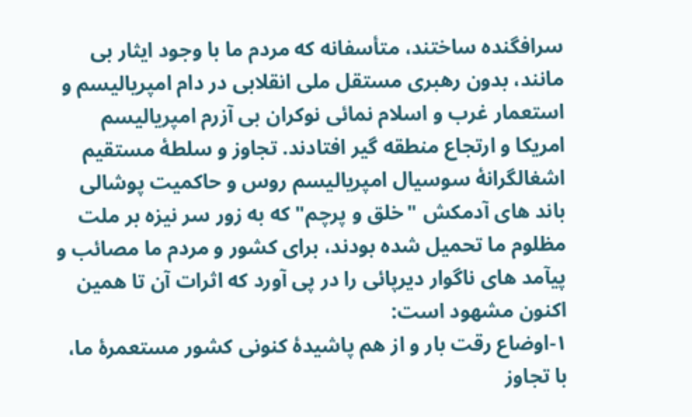سرافگنده ساختند، متأسفانه که مردم ما با وجود ایثار بی مانند، بدون رهبری مستقل ملی انقلابی در دام امپریالیسم و استعمار غرب و اسلام نمائی نوکران بی آزرم امپریالیسم امریکا و ارتجاع منطقه گیر افتادند. تجاوز و سلطۀ مستقیم اشغالگرانۀ سوسیال امپریالیسم روس و حاکمیت پوشالی باند های آدمکش "خلق و پرچم" که به زور سر نیزه بر ملت مظلوم ما تحمیل شده بودند، برای کشور و مردم ما مصائب و پیآمد های ناگوار دیرپائی را در پی آورد که اثرات آن تا همین اکنون مشهود است:
۱-اوضاع رقت بار و از هم پاشیدۀ كنونی کشور مستعمرۀ ما، با تجاوز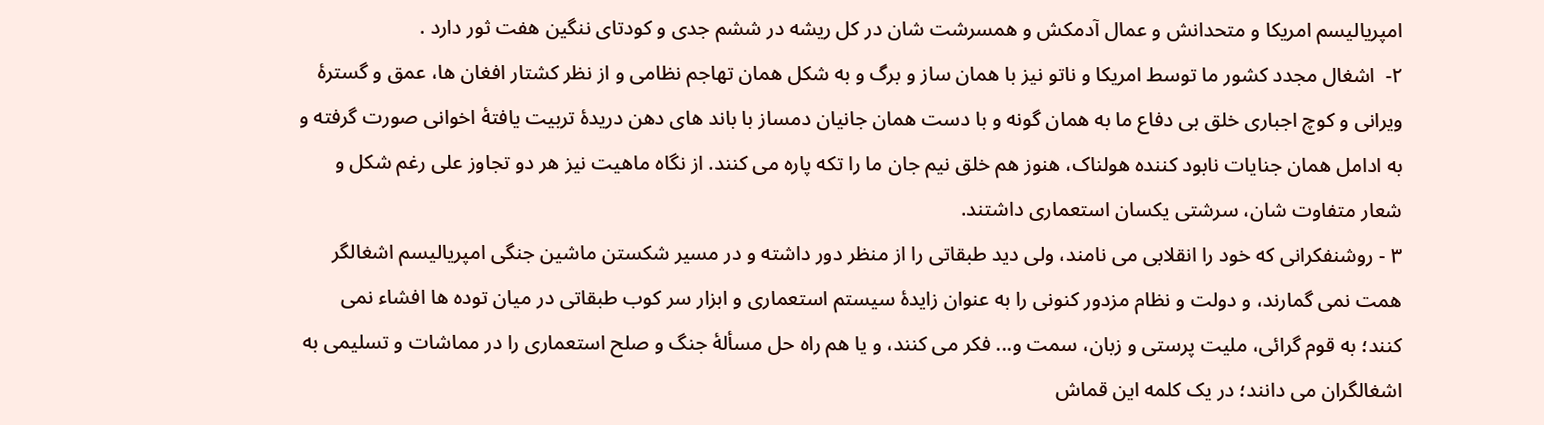امپریالیسم امریکا و متحدانش و عمال آدمکش و همسرشت شان در کل ریشه در ششم جدی و کودتای ننگین هفت ثور دارد .
۲-  اشغال مجدد کشور ما توسط امریکا و ناتو نیز با همان ساز و برگ و به شکل همان تهاجم نظامی و از نظر كشتار افغان ها، عمق و گسترۀ ویرانی و كوچ اجباری خلق بی دفاع ما به همان گونه و با دست همان جانیان دمساز با باند های دهن دریدۀ تربیت یافتۀ اخوانی صورت گرفته و به ادامل همان جنایات نابود کننده هولناک، هنوز هم خلق نیم جان ما را تکه پاره می کنند. از نگاه ماهیت نیز هر دو تجاوز علی رغم شکل و شعار متفاوت شان، سرشتی یکسان استعماری داشتند.
۳ - روشنفکرانی که خود را انقلابی می نامند، ولی دید طبقاتی را از منظر دور داشته و در مسیر شکستن ماشین جنگی امپریالیسم اشغالگر همت نمی گمارند، و دولت و نظام مزدور کنونی را به عنوان زایدۀ سیستم استعماری و ابزار سر کوب طبقاتی در میان توده ها افشاء نمی کنند؛ به قوم گرائی، ملیت پرستی و زبان، سمت و... فکر می کنند، و یا هم راه حل مسألۀ جنگ و صلح استعماری را در مماشات و تسلیمی به اشغالگران می دانند؛ در یک کلمه این قماش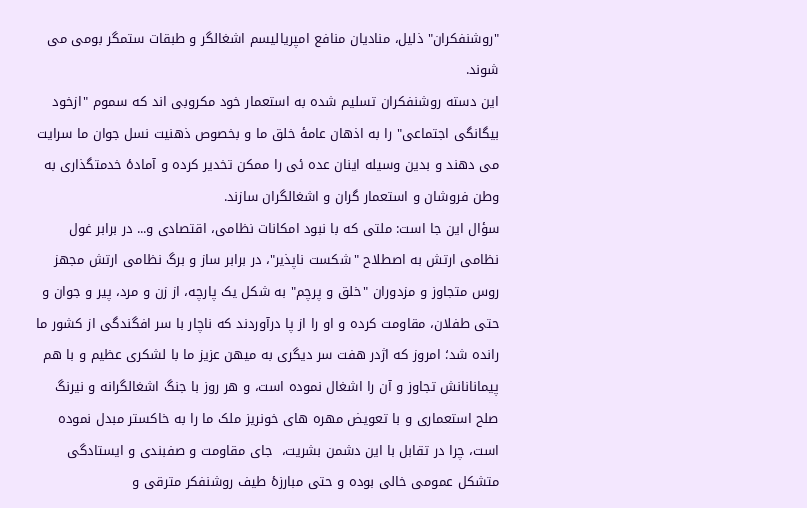"روشنفکران" ذلیل، منادیان منافع امپریالیسم اشغالگر و طبقات ستمگر بومی می شوند.
این دسته روشنفکران تسلیم شده به استعمار خود مکروبی اند که سموم "ازخود بیگانگی اجتماعی" را به اذهان عامۀ خلق ما و بخصوص ذهنیت نسل جوان ما سرایت می دهند و بدین وسیله اینان عده ئی را ممکن تخدیر کرده و آمادۀ خدمتگذاری به وطن فروشان و استعمار گران و اشغالگران سازند.
سؤال این جا است: ملتی که با نبود امكانات نظامی، اقتصادی و... در برابر غول نظامی ارتش به اصطلاح "شکست ناپذیر"، در برابر ساز و برگ نظامی ارتش مجهز روس متجاوز و مزدوران "خلق و پرچم" به شکل یک پارچه، از زن و مرد، پیر و جوان و حتی طفلان، مقاومت كرده و او را از پا درآوردند که ناچار با سر افگندگی از کشور ما رانده شد؛ امروز كه اژدر هفت سر دیگری به میهن عزیز ما با لشكری عظیم و با هم پیمانانانش تجاوز و آن را اشغال نموده است، و هر روز با جنگ اشغالگرانه و نیرنگ صلح استعماری و با تعویض مهره های خونریز ملک ما را به خاکستر مبدل نموده است، چرا در تقابل با این دشمن بشریت،  جای مقاومت و صفبندی و ایستادگی متشکل عمومی خالی بوده و حتی مبارزۀ طیف روشنفكر مترقی و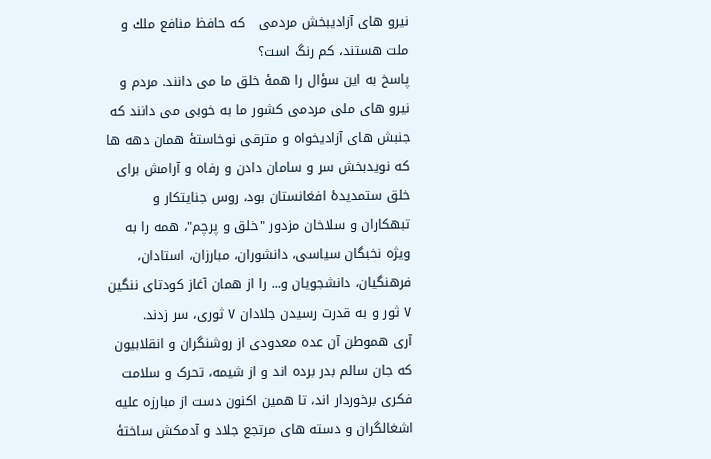نیرو های آزادیبخش مردمی   كه حافظ منافع ملك و ملت هستند، كم رنگ است؟
پاسخ به این سؤال را همۀ خلق ما می دانند. مردم و نیرو های ملی مردمی کشور ما به خوبی می دانند که جنبش های آزادیخواه و مترقی نوخاستۀ همان دهه ها که نویدبخش سر و سامان دادن و رفاه و آرامش برای خلق ستمدیدۀ افغانستان بود، روس جنایتکار و تبهکاران و سلاخان مزدور "خلق و پرچم"، همه را به ویژه نخبگان سیاسی، دانشوران، مبارزان، استادان، فرهنگیان، دانشجویان و... را از همان آغاز کودتای ننگین ۷ ثور و به قدرت رسیدن جلادان ۷ ثوری، سر زدند.
آری هموطن آن عده معدودی از روشنگران و انقلابیون که جان سالم بدر برده اند و از شیمه، تحرک و سلامت فکری برخوردار اند، تا همین اکنون دست از مبارزه علیه اشغالگران و دسته های مرتجع جلاد و آدمکش ساختۀ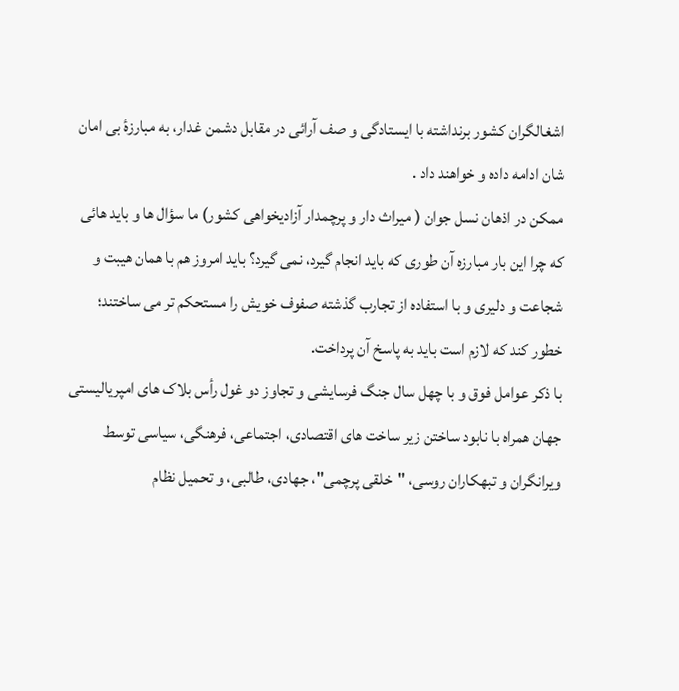اشغالگران کشور برنداشته با ایستادگی و صف آرائی در مقابل دشمن غدار، به مبارزۀ بی امان شان ادامه داده و خواهند داد .
ممکن در اذهان نسل جوان ( میراث دار و پرچمدار آزادیخواهی کشور) ما سؤال ها و باید هائی که چرا این بار مبارزه آن طوری كه باید انجام گیرد، نمی گیرد؟ باید امروز هم با همان هیبت و شجاعت و دلیری و با استفاده از تجارب گذشته صفوف خویش را مستحكم تر می ساختند؛ خطور کند که لازم است باید به پاسخ آن پرداخت.
با ذکر عوامل فوق و با چهل سال جنگ فرسایشی و تجاوز دو غول رأس بلاک های امپریالیستی جهان همراه با نابود ساختن زیر ساخت های اقتصادی، اجتماعی، فرهنگی، سیاسی توسط ویرانگران و تبهکاران روسی، "خلقی پرچمی"، جهادی، طالبی، و تحمیل نظام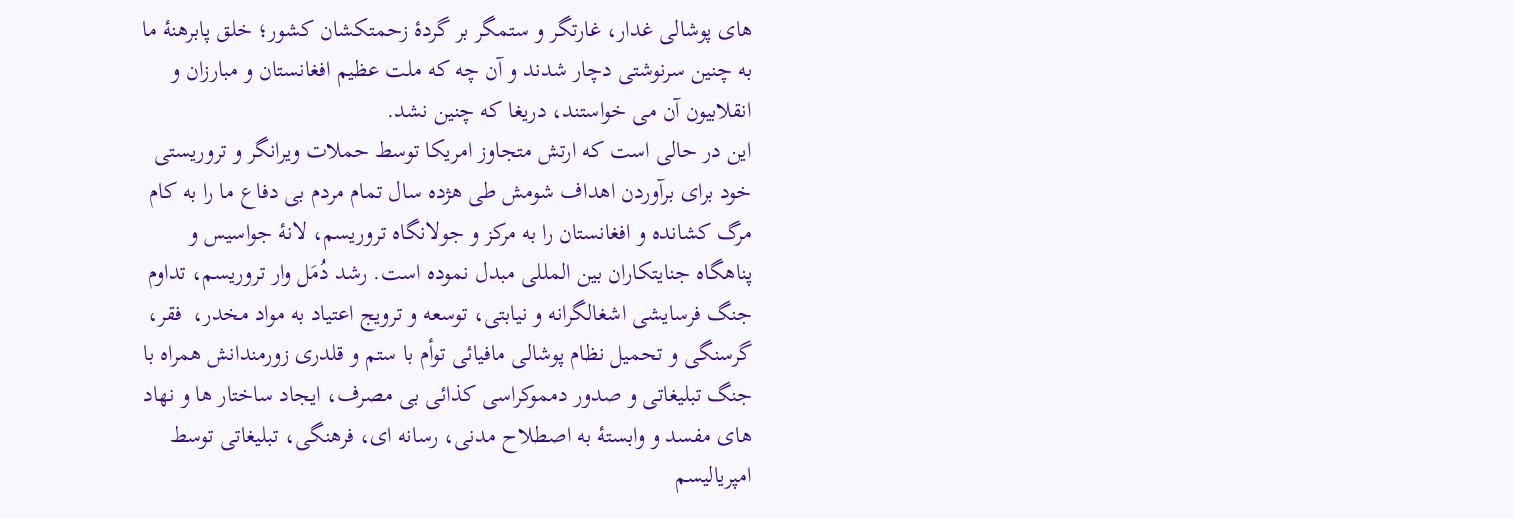های پوشالی غدار، غارتگر و ستمگر بر گردۀ زحمتکشان کشور؛ خلق پابرهنۀ ما به چنین سرنوشتی دچار شدند و آن چه که ملت عظیم افغانستان و مبارزان و انقلابیون آن می خواستند، دریغا که چنین نشد.
این در حالی است كه ارتش متجاوز امریكا توسط حملات ویرانگر و تروریستی خود برای برآوردن اهداف شومش طى هژده سال تمام مردم بی دفاع ما را به كام مرگ كشانده و افغانستان را به مرکز و جولانگاه تروریسم، لانۀ جواسیس و پناهگاه جنایتکاران بین المللی مبدل نموده است. رشد دُمَل وار تروریسم، تداوم جنگ فرسایشی اشغالگرانه و نیابتی، توسعه و ترویج اعتیاد به مواد مخدر،  فقر، گرسنگی و تحمیل نظام پوشالی مافیائی توأم با ستم و قلدری زورمندانش همراه با جنگ تبلیغاتی و صدور دمموکراسی کذائی بی مصرف، ایجاد ساختار ها و نهاد های مفسد و وابستۀ به اصطلاح مدنی، رسانه ای، فرهنگی، تبلیغاتی توسط امپریالیسم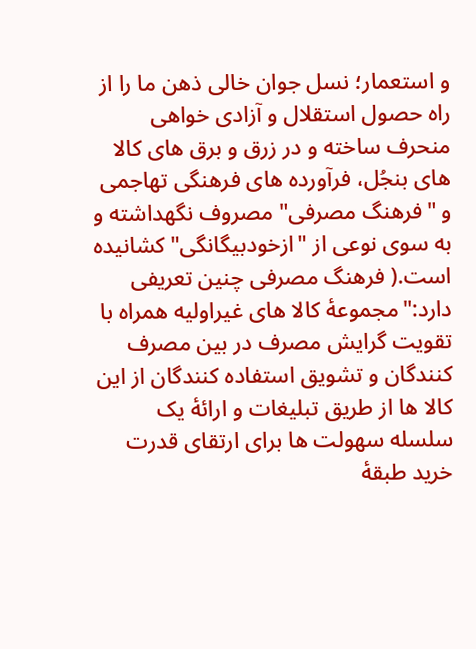و استعمار؛ نسل جوان خالی ذهن ما را از راه حصول استقلال و آزادی خواهی منحرف ساخته و در زرق و برق های کالا های بنجُل‌، فرآورده های فرهنگی تهاجمی و "فرهنگ مصرفی" مصروف نگهداشته و به سوی نوعی از "ازخودبیگانگی" کشانیده است.( فرهنگ مصرفی چنین تعریفی دارد:"مجموعۀ کالا های غیراولیه همراه با تقویت گرایش مصرف در بین مصرف کنندگان و تشویق استفاده کنندگان از این کالا ها از طریق تبلیغات و ارائۀ یک سلسله سهولت ها برای ارتقای قدرت خرید طبقۀ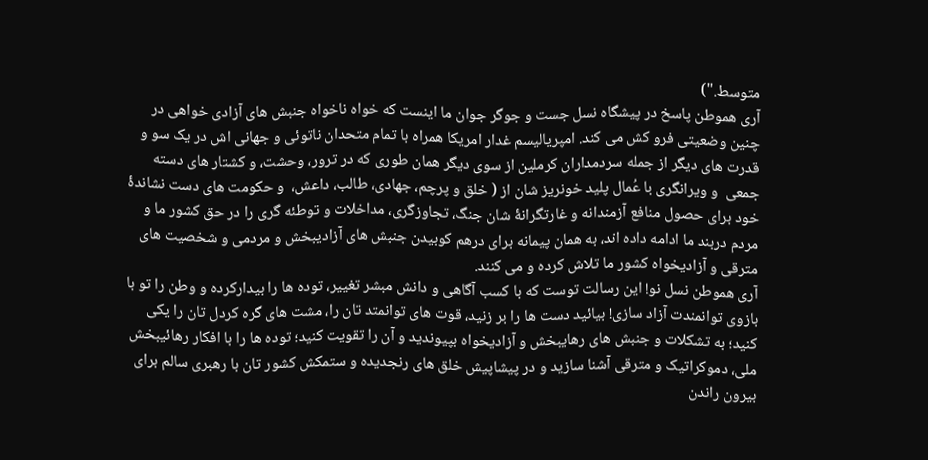متوسط.")
آری هموطن پاسخ در پیشگاه نسل جست و جوگر جوان ما اینست که خواه ناخواه جنبش های آزادی خواهی در چنین وضعیتی فرو کش می کند. امپریالیسم غدار امریکا همراه با تمام متحدان ناتوئی و جهانی اش در یک سو و قدرت های دیگر از جمله سردمداران کرملین از سوی دیگر همان طوری که در ترور، وحشت، و كشتار هاى دسته جمعى  و ویرانگرى با عُمال پلید خونریز شان از ( خلق و پرچم، جهادی، طالب، داعش،  و حكومت های دست نشاندۀ خود برای حصول منافع آزمندانه و غارتگرانۀ شان جنگ، تجاوزگری، مداخلات و توطئه گری را در حق کشور ما و مردم دربند ما ادامه داده اند، به همان پیمانه برای درهم کوبیدن جنبش های آزادیبخش و مردمی و شخصیت های مترقی و آزادیخواه کشور ما تلاش کرده و می کنند.
آری هموطن نسل نو! این رسالت توست که با کسب آگاهی و دانش مبشر تغییر، توده ها را بیدارکرده و وطن را تو با بازوی توانمندت آزاد سازی! بیائید دست ها را بر زنید، قوت های توانمتد تان را، مشت های گره کردل تان را یکی کنید؛ به تشکلات و جنبش های رهایبخش و آزادیخواه بپیوندید و آن را تقویت کنید؛ توده ها را با افکار رهائیبخش ملی، دموکراتیک و مترقی آشنا سازید و در پیشاپیش خلق های رنجدیده و ستمکش کشور تان با رهبری سالم برای بیرون راندن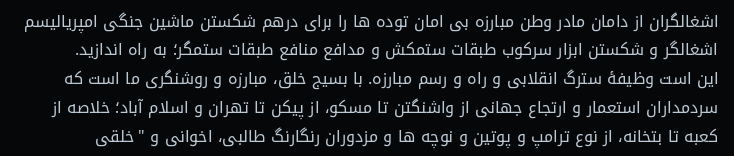اشغالگران از دامان مادر وطن مبارزه بی امان توده ها را برای درهم شکستن ماشین جنگی امپریالیسم اشغالگر و شکستن ابزار سرکوب طبقات ستمکش و مدافع منافع طبقات ستمگر؛ به راه اندازید.
این است وظیفۀ سترگ انقلابی و راه و رسم مبارزه. با بسیج خلق، مبارزه و روشنگری ما است که سردمداران استعمار و ارتجاع جهانی از واشنگتن تا مسکو، از پیکن تا تهران و اسلام آباد؛ خلاصه از کعبه تا بتخانه، از نوع ترامپ و پوتین و نوچه ها و مزدوران رنگارنگ طالبی، اخوانی و "خلقی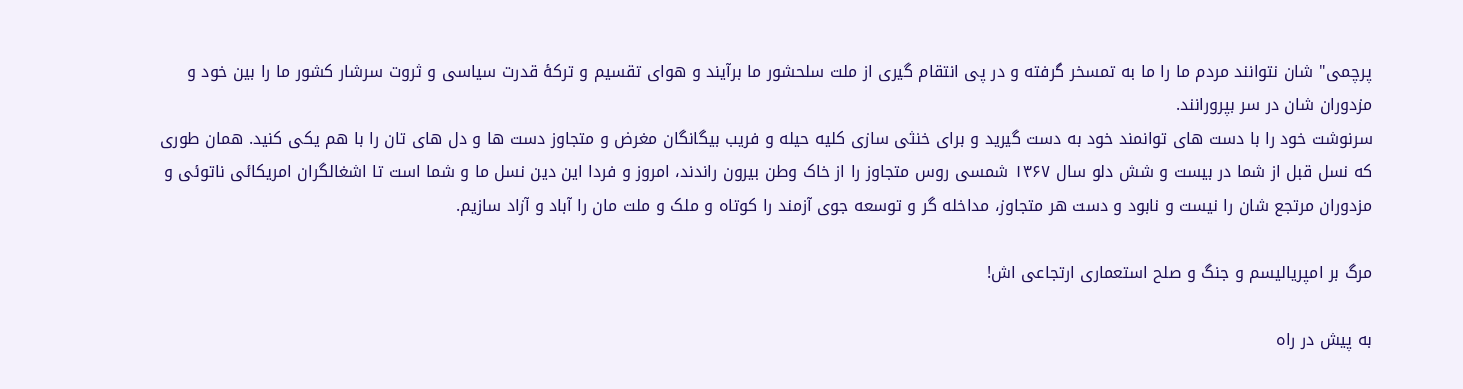پرچمی" شان نتوانند مردم ما را ما به تمسخر گرفته و در پی انتقام گیری از ملت سلحشور ما برآیند و هوای تقسیم و ترکۀ قدرت سیاسی و ثروت سرشار کشور ما را بین خود و مزدوران شان در سر بپرورانند.
سرنوشت خود را با دست های توانمند خود به دست گیرید و برای خنثی سازی کلیه حیله و فریب بیگانگان مغرض و متجاوز دست ها و دل های تان را با هم یکی کنید. همان طوری که نسل قبل از شما در بیست و شش دلو سال ۱۳۶۷ شمسی روس متجاوز را از خاک وطن بیرون راندند، امروز و فردا این دین نسل ما و شما است تا اشغالگران امریکائی ناتوئی و مزدوران مرتجع شان را نیست و نابود و دست هر متجاوز، مداخله گر و توسعه جوی آزمند را کوتاه و ملک و ملت مان را آباد و آزاد سازیم.

مرگ بر امپریالیسم و جنگ و صلح استعماری ارتجاعی اش!

به پیش در راه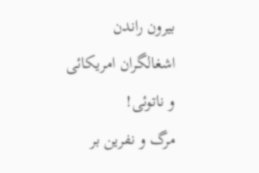بیرون راندن اشغالگران امریکائی و ناتوئی!
مرگ و نفرین بر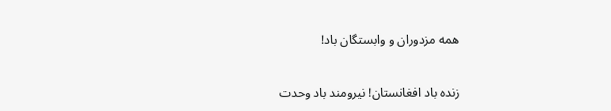همه مزدوران و وابستگان باد!

زنده باد افغانستان! نیرومند باد وحدت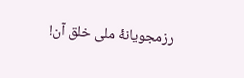رزمجویانۀ ملی خلق آن!